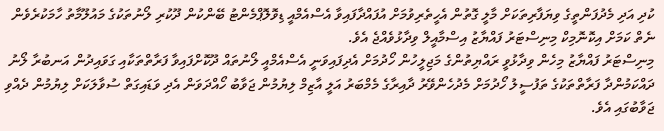ކުދި އަދި މެދުފަންތީގެ ވިޔަފާރިތަކަށް މާލީ ގޮތުން އެހީތެރިވުމަށް އުފައްދާފައިވާ އެސްއެމްއީ ޑިވޮލޮޕްމެންޓު ބޭންކުން ދޫކުރި ލޯނުތަކުގެ މައުލޫމާތު ހާމަކުރެވެން ނެތް ކަމަށް އިކޮނޮމިކް މިނިސްޓަރު ފައްޔާޒު އިސްމާއީލް ވިދާޅުވެއްޖެ އެވެ.
މިނިސްޓަރު ފައްޔާޒު މިހެން ވިދާޅުވީ ރައްޔިތުންގެ މަޖިލީހުން ހޯދުމަށް އެދިފައިވަނީ އެސްއެމްއީ ލޯނުތައް ދޫކޮށްފައިވާ ފަރާތްތަކާއި ގަވައިދުން އަނބުރާ ލޯނު ދައްކަމުންދާ ފަރާތްތަކުގެ ތަފުސީލު ހޯދުމަށް މެދުހެންވޭރު ދާއިރާގެ މެމްބަރު އަލީ އާޒިމް ލިޔުމުން ޖަވާބު ހޯއްދަވަން އެދި ވަޑައިގަތް ސުވާލަކަށް ލިޔުމުން ދެއްވި ޖަވާބުގައި އެވެ.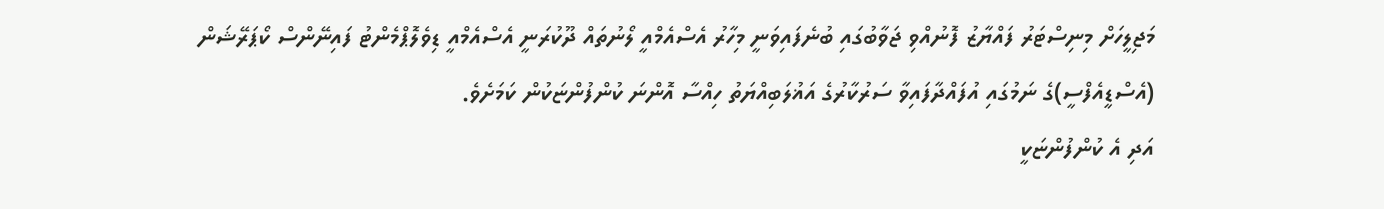މަޖިލީހަށް މިނިސްޓަރު ފައްޔާޒު ފޮނުއްވި ޖަވާބުގައި ބުނެފައިވަނީ މިހާރު އެސްއެމްއީ ލޯނުތައް ދޫކުރަނީ އެސްއެމްއީ ޑިވެލޮޕްމެންޓު ފައިނޭންސް ކޯޕަރޭޝަން (އެސްޑީއެފްސީ)ގެ ނަމުގައި އުފައްދާފައިވާ ސަރުކާރުގެ އަޣުލަބިއްޔަތު ހިއްސާ އޮންނަ ކުންފުންޏަކުން ކަމަށެވެ.
އަދި އެ ކުންފުންޏަކީ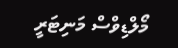މޯލްޑިވްސް މަނިޓަރީ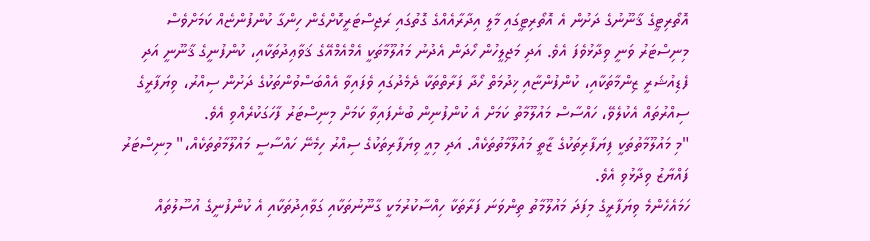އޮތޯރިޓީގެ ޤާނޫނުގެ ދަށުން އެ އޮތޯރިޓީގައި މާލީ އިދާރާއެއްގެ ގޮތުގައި ރަޖިސްޓަރީކޮށްގެން ހިންގާ ކުންފުންޏެއް ކަމަށްވެސް މިނިސްޓަރު ވަނީ ވިދާޅުވެފަ އެވެ. އަދި މަޖިލީހުން ހޯދަން އެދުނު މައުލޫމާތަކީ އެމްއެމްއޭގެ ޤަވާޢިދުތަކާއި، ކުންފުނީގެ ޤާނޫނީ އަދި ފެޑިއުޝަރީ ޒިންމާތަކާއި، ކުންފުންޏާއި ޚިދުމަތް ހޯދާ ފަރާތްތަކާ ދެމެދުގައި ވެފައިވާ އެއްބަސްވުންތަކުގެ ދަށުން ސިއްރު، ވިޔަފާރީގެ ސިއްރުތައް އެކުލެވޭ، ހައްސާސް މައުލޫމާތު ކަމަށް އެ ކުންފުނިން ބުނެފައިވާ ކަމަށް މިނިސްޓަރު ފާހަގަކުރެއްވި އެވެ.
"މި މައުލޫމާތުތަކީ ފިޔަފާރިތަކުގެ ޒާތީ މައުލޫމާތުތަކެއް. އަދި މިއީ ވިޔަފާރިތަކުގެ ސިއްރު ހިމެނޭ ހައްސާސީ މައުލޫމާތުތަކެއް،" މިނިސްޓަރު ފައްޔާޒު ވިދާޅުވި އެވެ.
ހަމައެހެންމެ ވިޔަފާރީގެ މިފަދަ މައުލޫމާތު ތިންވަނަ ފަރާތަކާ ހިއްސާކުރުމަކީ ގާނޫނުތަކާއި ގަވާއިދުތަކާއި އެ ކުންފުނީގެ އުސޫލުތައް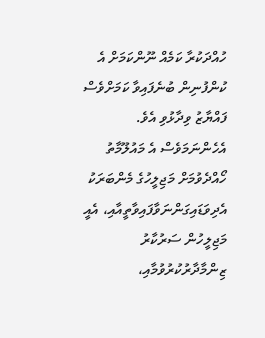ހުއްދަކުރާ ކަމެއް ނޫންކަމަށް އެ ކުންފުނިން ބުނެފައިވާ ކަމަށްވެސް ފައްޔާޒު ވިދާޅުވި އެވެ.
އެހެންނަމަވެސް އެ މައުލޫމާތު ހޯއްދެވުމަށް މަޖިލީހުގެ މެންބަރަކު އެދިވަޑައިގަންނަވާފައިވާތީއާއި، އެއީ މަޖިލީހުން ސަރުކާރު ޒިންމާދާރުކުރުވުމާއި،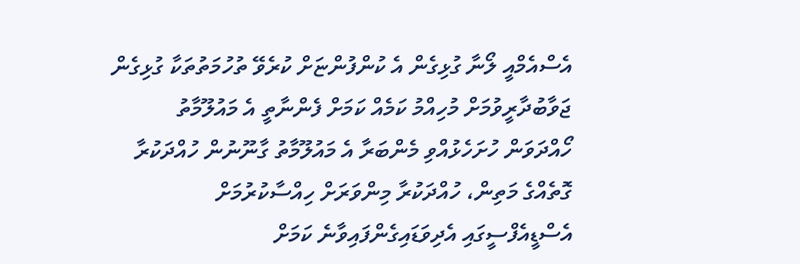އެސްއެމްއީ ލޯނާ ގުޅިގެން އެ ކުންފުންޏަށް ކުރެވޭ ތުހުމަތުތަކާ ގުޅިގެން ޖަވާބުދާރީވުމަށް މުހިއްމު ކަމެއް ކަމަށް ފެންނާތީ އެ މައުލޫމާތު ހޯއްދަވަން ހުށަހެޅުއްވި މެންބަރާ އެ މައުލޫމާތު ގާނޫނުން ހުއްދަކުރާ ގޮތެއްގެ މަތިން، ހުއްދަކުރާ މިންވަރަށް ހިއްސާކުރުމަށް އެސްޑީއެފްސީގައި އެދިވަޑައިގެންފައިވާނެ ކަމަށް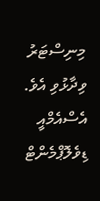މިނިސްޓަރު ވިދާޅުވި އެވެ.
އެސްއެމްއީ ޑިވެލޮޕްމެންޓް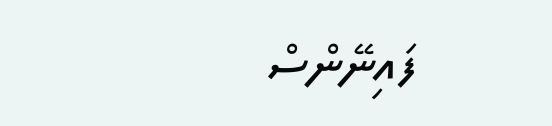ފައިނޭންސް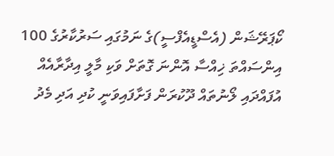ކޯޕަރޭޝަން (އެސްޑީއެފްސީ)ގެ ނަމުގައި ސަރުކާރުގެ 100 އިންސައްތަ ޚިއްސާ އޮންނަ ގޮތަށް ވަކި މާލީ އިދާރާއެއް އުފައްދައި ލޯނުތައް ދޫކުރަން ފަށާފައިވަނީ ކުދި އަދި މެދު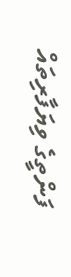ފަންތީގެ ވިޔަފާރިތައް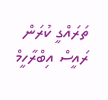ތަރައްގީ ކުރަން ރައީސް އިބްރާހީމް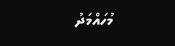މުހައްމަދު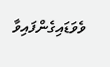ވެވަޑައިގެންފައިވާ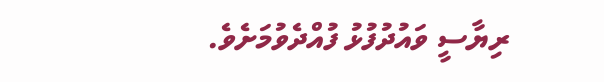ރިޔާސީ ވައުދުފުޅު ފުއްދެވުމަށެވެ.